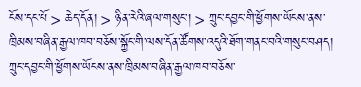ངོས་དང་པོ > ཆེད་དོན། > ཉིན་རེའི་ཞལ་གསུང་། > ཀྲུང་དབྱང་གི་ཕྱོགས་ཡོངས་ནས་ཁྲིམས་བཞིན་རྒྱལ་ཁབ་བཅོས་སྐྱོང་གི་ལས་དོན་ཚོགས་འདུའི་ཐོག་གནང་བའི་གསུང་བཤད།
ཀྲུང་དབྱང་གི་ཕྱོགས་ཡོངས་ནས་ཁྲིམས་བཞིན་རྒྱལ་ཁབ་བཅོས་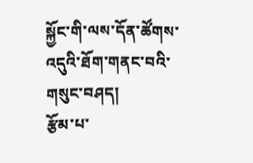སྐྱོང་གི་ལས་དོན་ཚོགས་འདུའི་ཐོག་གནང་བའི་གསུང་བཤད།
རྩོམ་པ་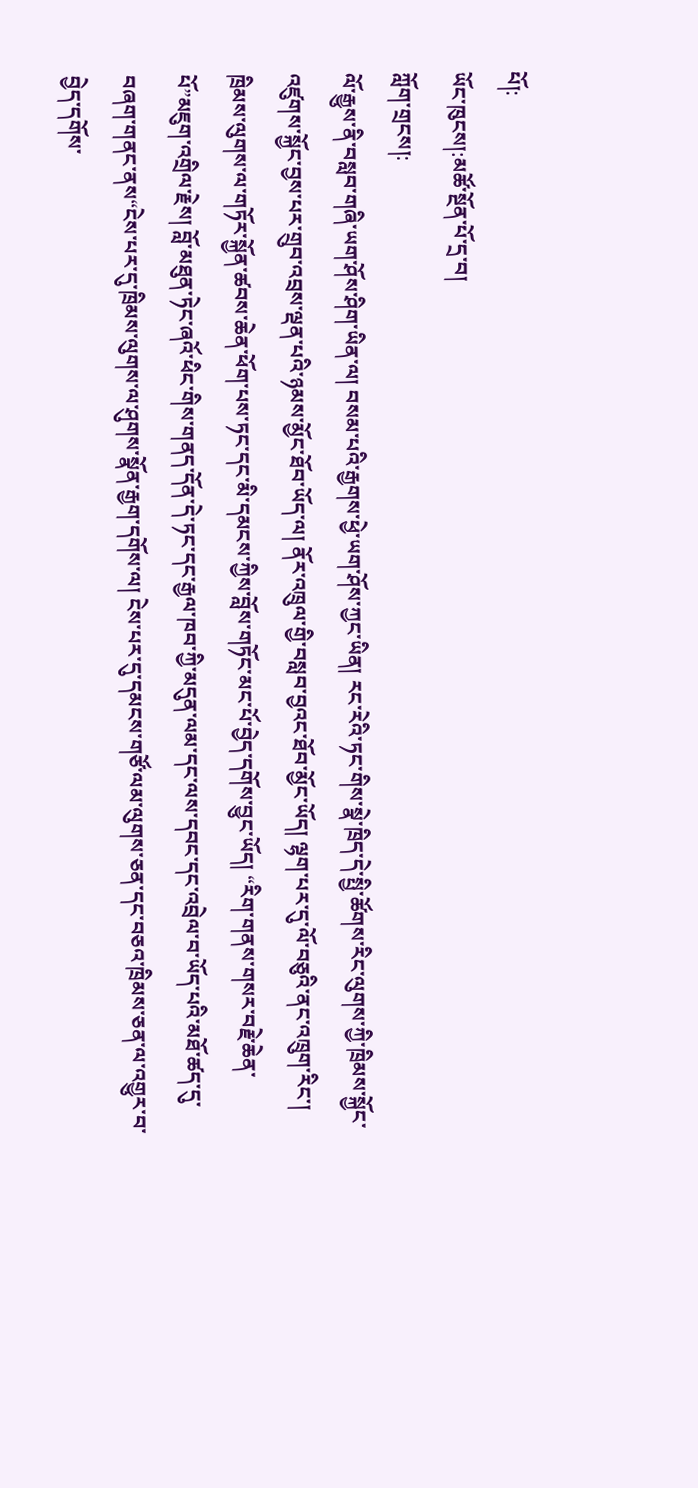པོ།:
ཡོང་ཁུངས།:མཚོ་སྔོན་པོ་དྲ་བ།
ཀློག་གྲངས།:
ལོ་རྒྱུས་ནི་བསླབ་གཞི་ཡག་ཤོས་ཤིག་ཡིན་ལ། བསམ་པའི་རྒྱགས་ཕྱེ་ཡག་ཤོས་ཀྱང་ཡིན། རང་རེའི་ཏང་གིས་སྣེ་ཁྲིད་དེ་སྤྱི་ཚོགས་རིང་ལུགས་ཀྱི་ཁྲིམས་སྐྱོང་འཛུགས་སྐྱོང་བྱས་པར་གྲུབ་འབྲས་ལྡན་པའི་ཉམས་མྱོང་ཐོབ་ཡོད་ལ། ནོར་འཁྲུལ་གྱི་བསླབ་བྱའང་ཐོབ་མྱོང་ཡོད། ལྷག་པར་དུ་ལོ་བཅུའི་ནང་འཁྲུག་རིང་། ཁྲིམས་ལུགས་ལ་གཏོར་སྐྱོན་ཚབས་ཆེན་ཕོག་པས་ཏང་དང་མི་དམངས་ཀྱིས་བློས་གཏོང་མང་པོ་བྱེད་དགོས་བྱུང་ཡོད། “རིག་གནས་གསར་བརྗེ་ཆེན་པོ”མཇུག་འགྲིལ་རྗེས། བློ་མཐུན་ཏེང་ཞའོ་ཕིང་གིས་གནད་དོན་དེ་ཏང་དང་རྒྱལ་ཁབ་ཀྱི་མདུན་ལམ་དང་ལས་དབང་དང་འབྲེལ་བ་ཡོད་པའི་མཐོ་ཚད་དུ་བཞག་གནང་ནས“ངེས་པར་དུ་ཁྲིམས་ལུགས་ལ་ཤུགས་སྣོན་རྒྱག་དགོས་ལ། ངེས་པར་དུ་དམངས་གཙོ་ལམ་ལུགས་ཅན་དང་བཅའ་ཁྲིམས་ཅན་ལ་འགྱུར་བ་བྱེད་དགོས་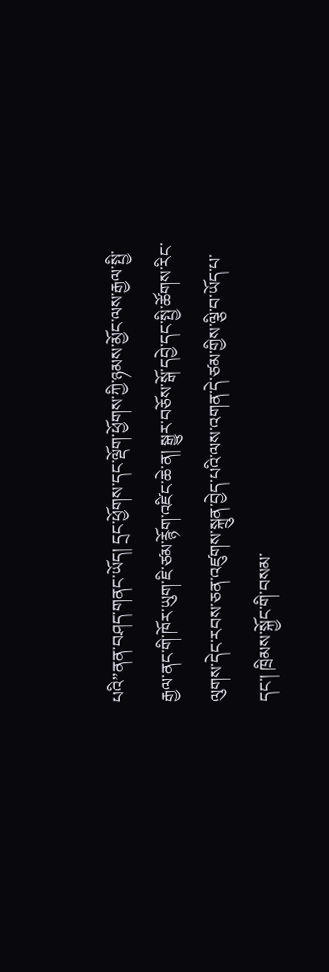པའི”ནན་བཤད་གནང་ཡོད། དྲང་ཕྱོགས་དང་ལྡོག་ཕྱོགས་ཀྱི་ཉམས་མྱོང་ལས་རྒྱལ་སྤྱི་རྒྱལ་ནང་གི་ཁོར་ཡུག་ཇི་ཙམ་རྙོག་འཛིང་ཆེ་ན། སྒྱུར་བཅོས་སྒོ་དབྱེ་དང་སྤྱི་ཚོགས་རིང་ལུགས་དེང་རབས་ཅན་འཛུགས་སྐྲུན་བྱེད་པའི་ལས་འགན་དེ་ཙམ་གྱིས་ལྕི་བ་ཡོད་པ་དང་། ཁྲིམས་སྐྱོང་གི་བསམ་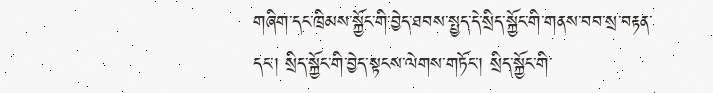གཞིག་དང་ཁྲིམས་སྐྱོང་གི་བྱེད་ཐབས་སྤྱད་དེ་སྲིད་སྐྱོང་གི་གནས་བབ་སྲ་བརྟན་དང་། སྲིད་སྐྱོང་གི་བྱེད་སྟངས་ལེགས་གཏོང་། སྲིད་སྐྱོང་གི་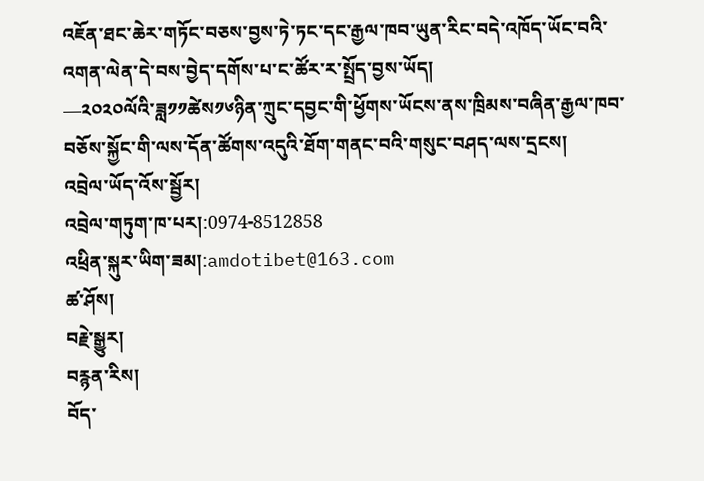འཇོན་ཐང་ཆེར་གཏོང་བཅས་བྱས་ཏེ་ཏང་དང་རྒྱལ་ཁབ་ཡུན་རིང་བདེ་འཁོད་ཡོང་བའི་འགན་ལེན་དེ་བས་བྱེད་དགོས་པ་ང་ཚོར་ར་སྤྲོད་བྱས་ཡོད།
—༢༠༢༠ལོའི་ཟླ༡༡ཚེས༡༦ཉིན་ཀྲུང་དབྱང་གི་ཕྱོགས་ཡོངས་ནས་ཁྲིམས་བཞིན་རྒྱལ་ཁབ་བཅོས་སྐྱོང་གི་ལས་དོན་ཚོགས་འདུའི་ཐོག་གནང་བའི་གསུང་བཤད་ལས་དྲངས།
འབྲེལ་ཡོད་འོས་སྦྱོར།
འབྲེལ་གཏུག་ཁ་པར།:0974-8512858
འཕྲིན་སྐུར་ཡིག་ཟམ།:amdotibet@163.com
ཚ་ཤོས།
བརྗེ་སྒྱུར།
བརྙན་རིས།
བོད་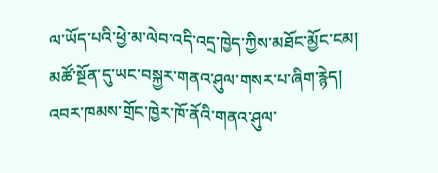ལ་ཡོད་པའི་ཕྱེ་མ་ལེབ་འདི་འདྲ་ཁྱེད་ཀྱིས་མཐོང་མྱོང་ངམ།
མཚོ་སྔོན་དུ་ཡང་བསྐྱར་གནའ་ཤུལ་གསར་པ་ཞིག་རྙེད།
འབར་ཁམས་གྲོང་ཁྱེར་ཁོ་ནོའི་གནའ་ཤུལ་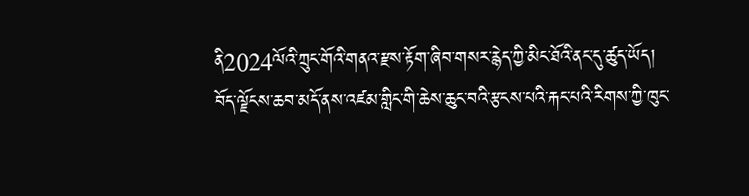ནི2024ལོའི་ཀྲུང་གོའི་གནའ་རྫས་རྟོག་ཞིབ་གསར་རྙེད་ཀྱི་མིང་ཐོའི་ནང་དུ་ཚུད་ཡོད།
བོད་ལྗོངས་ཆབ་མདོ་ནས་འཛམ་གླིང་གི་ཆེས་ཆུང་བའི་རྩངས་པའི་རྐང་པའི་རིགས་ཀྱི་ཁུང་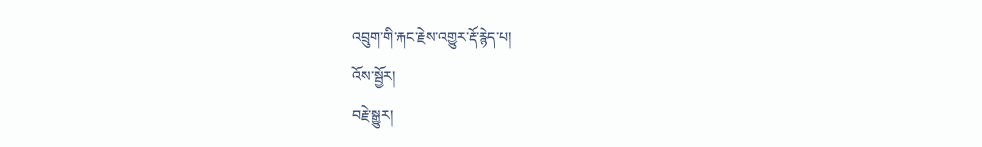འབྲུག་གི་རྐང་རྗེས་འགྱུར་རྡོ་རྙེད་པ།
འོས་སྦྱོར།
བརྗེ་སྒྱུར།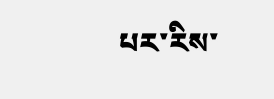པར་རིས་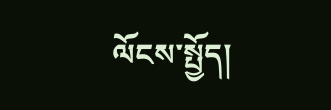ལོངས་སྤྱོད།